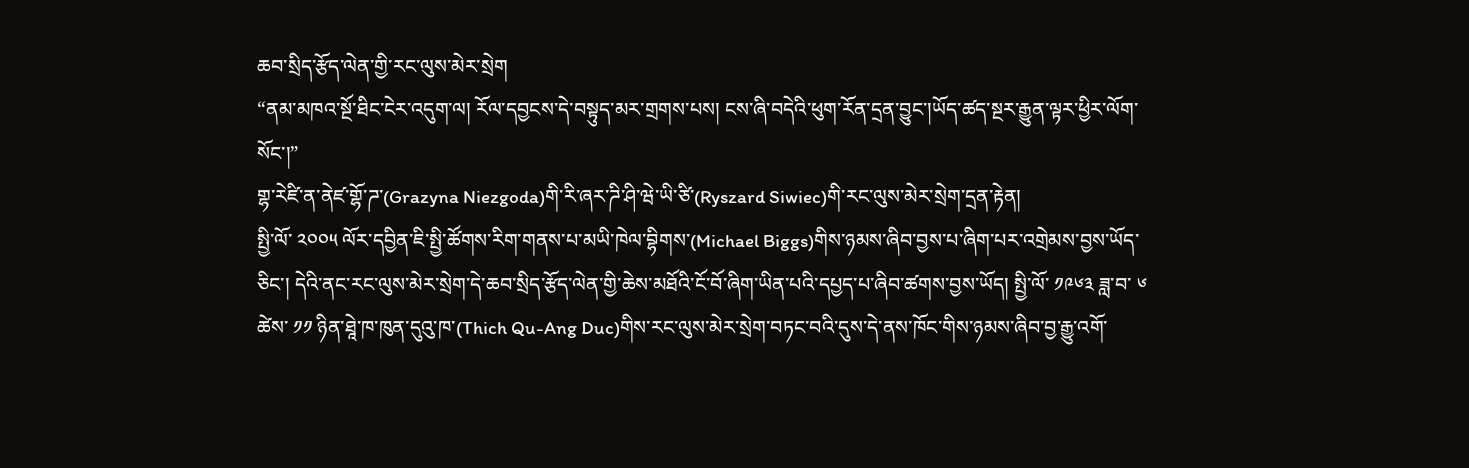ཆབ་སྲིད་རྩོད་ལེན་གྱི་རང་ལུས་མེར་སྲེག
“ནམ་མཁའ་སྔོ་ཐིང་ངེར་འདུག་ལ། རོལ་དབྱངས་དེ་བསྟུད་མར་གྲགས་པས། ངས་ཞི་བདེའི་ཕུག་རོན་དྲན་བྱུང་།ཡོད་ཚད་སྔར་རྒྱུན་ལྟར་ཕྱིར་ལོག་སོང་།”
གྷ་རེཛི་ན་ནེཛ་གྷོ་ཌ་(Grazyna Niezgoda)གི་རི་ཞར་ཌི་ཤི་ཝེ་ཡི་ཙི་(Ryszard Siwiec)གི་རང་ལུས་མེར་སྲེག་དྲན་རྟེན།
སྤྱི་ལོ་ ༢༠༠༥ ལོར་དབྱིན་ཇི་སྤྱི་ཚོགས་རིག་གནས་པ་མཡི་ཁེལ་བྷིགས་(Michael Biggs)གིས་ཉམས་ཞིབ་བྱས་པ་ཞིག་པར་འགྲེམས་བྱས་ཡོད་ཅིང་། དེའི་ནང་རང་ལུས་མེར་སྲེག་དེ་ཆབ་སྲིད་རྩོད་ལེན་གྱི་ཆེས་མཐོའི་ངོ་བོ་ཞིག་ཡིན་པའི་དཔྱད་པ་ཞིབ་ཚགས་བྱས་ཡོད། སྤྱི་ལོ་ ༡༩༦༣ ཟླ་བ་ ༦ ཚེས་ ༡༡ ཉིན་ཐཱེ་ཁ་ཁུན་དུའུ་ཁ་(Thich Qu-Ang Duc)གིས་རང་ལུས་མེར་སྲེག་བཏང་བའི་དུས་དེ་ནས་ཁོང་གིས་ཉམས་ཞིབ་བྱ་རྒྱུ་འགོ་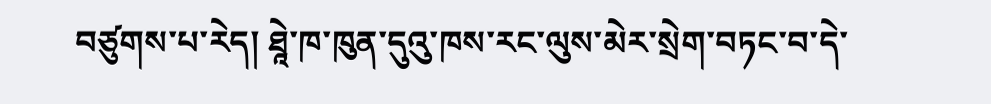བཙུགས་པ་རེད། ཐཱེ་ཁ་ཁུན་དུའུ་ཁས་རང་ལུས་མེར་སྲེག་བཏང་བ་དེ་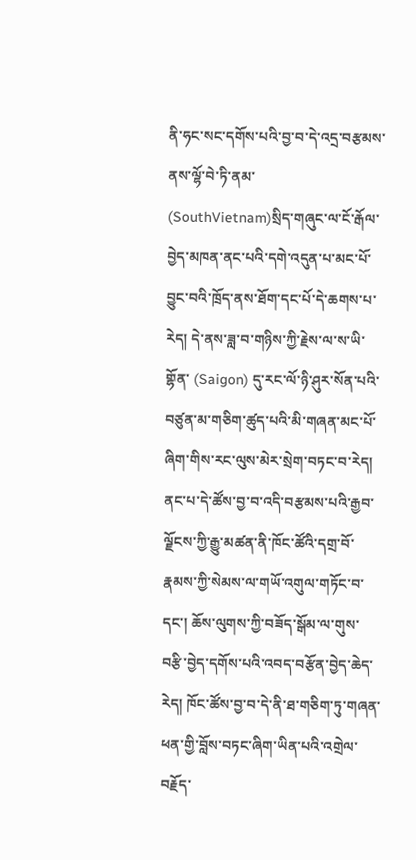ནི་ཧང་སང་དགོས་པའི་བྱ་བ་དེ་འདྲ་བརྩམས་ནས་ལྷོ་བེ་ཏི་ནམ་
(SouthVietnam)སྲིད་གཞུང་ལ་ངོ་རྒོལ་བྱེད་མཁན་ནང་པའི་དགེ་འདུན་པ་མང་པོ་བྱུང་བའི་ཁྲོད་ནས་ཐོག་དང་པོ་དེ་ཆགས་པ་རེད། དེ་ནས་ཟླ་བ་གཉིས་ཀྱི་རྗེས་ལ་ས་ཡི་གྷོན་ (Saigon) དུ་རང་ལོ་ཉི་ཤུར་སོན་པའི་བཙུན་མ་གཅིག་ཚུད་པའི་མི་གཞན་མང་པོ་ཞིག་གིས་རང་ལུས་མེར་སྲེག་བཏང་བ་རེད། ནང་པ་དེ་ཚོས་བྱ་བ་འདི་བརྩམས་པའི་རྒྱབ་ལྗོངས་ཀྱི་རྒྱུ་མཚན་ནི་ཁོང་ཚོའི་དགྲ་བོ་རྣམས་ཀྱི་སེམས་ལ་གཡོ་འགུལ་གཏོང་བ་དང་། ཆོས་ལུགས་ཀྱི་བཟོད་སྒོམ་ལ་གུས་བརྩི་བྱེད་དགོས་པའི་འབད་བརྩོན་བྱེད་ཆེད་རེད། ཁོང་ཚོས་བྱ་བ་དེ་ནི་ཐ་གཅིག་ཏུ་གཞན་ཕན་གྱི་བློས་བཏང་ཞིག་ཡིན་པའི་འགྲེལ་བརྗོད་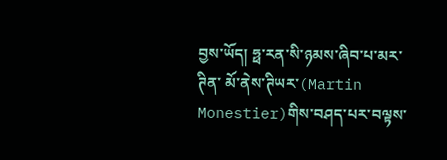བྱས་ཡོད། ཧྥ་རན་སི་ཉམས་ཞིབ་པ་མར་ཊིན་ མོ་ནེས་ཊིཡར་(Martin Monestier)གིས་བཤད་པར་བལྟས་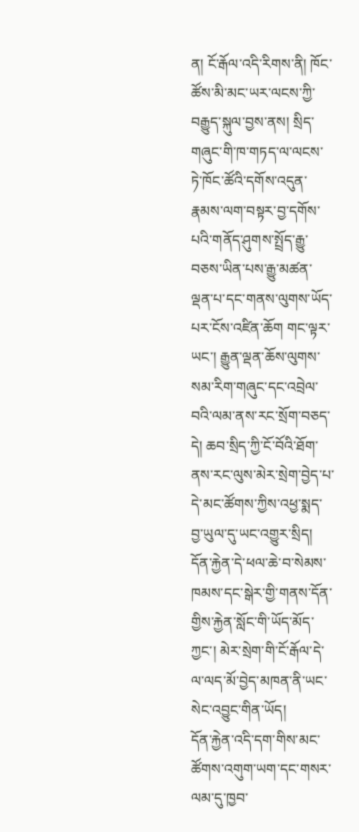ན། ངོ་རྒོལ་འདི་རིགས་ནི། ཁོང་ཚོས་མི་མང་ཡར་ལངས་ཀྱི་བརྒྱུད་སྐུལ་བྱས་ནས། སྲིད་གཞུང་གི་ཁ་གཏད་ལ་ལངས་ཏེ་ཁོང་ཚོའི་དགོས་འདུན་རྣམས་ལག་བསྟར་བྱ་དགོས་པའི་གནོད་ཤུགས་སྤྲོད་རྒྱུ་བཅས་ཡིན་པས་རྒྱུ་མཚན་ལྡན་པ་དང་གནས་ལུགས་ཡོད་པར་ངོས་འཛིན་ཆོག གང་ལྟར་ཡང་། རྒྱུན་ལྡན་ཆོས་ལུགས་སམ་རིག་གཞུང་དང་འབྲེལ་བའི་ལམ་ནས་རང་སྲོག་བཅད་དེ། ཆབ་སྲིད་ཀྱི་ངོ་བོའི་ཐོག་ནས་རང་ལུས་མེར་སྲེག་བྱེད་པ་དེ་མང་ཚོགས་ཀྱིས་འཕྱ་སྨད་བྱ་ཡུལ་དུ་ཡང་འགྱུར་སྲིད། དོན་རྐྱེན་དེ་ཕལ་ཆེ་བ་སེམས་ཁམས་དང་སྒེར་གྱི་གནས་དོན་གྱིས་རྐྱེན་སློང་གི་ཡོད་མོད་ཀྱང་། མེར་སྲེག་གི་ངོ་རྒོལ་དེ་ལ་ལད་མོ་བྱེད་མཁན་ནི་ཡང་སེང་འབྱུང་གིན་ཡོད།
དོན་རྐྱེན་འདི་དག་གིས་མང་ཚོགས་འགུག་ཡག་དང་གསར་ལམ་དུ་ཁྱབ་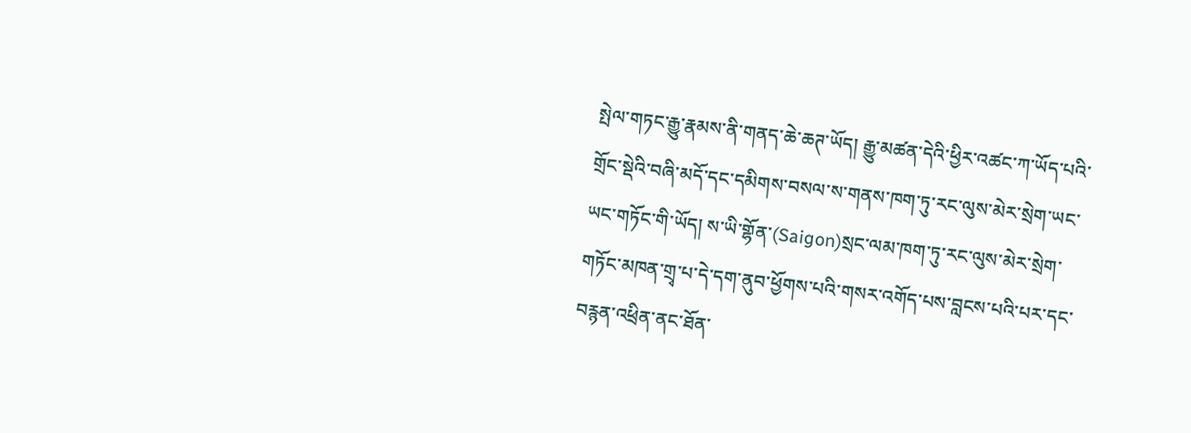སྤེལ་གཏང་རྒྱུ་རྣམས་ནི་གནད་ཆེ་ཆཊ་ཡོད། རྒྱུ་མཚན་དེའི་ཕྱིར་འཚང་ཀ་ཡོད་པའི་གྲོང་སྡེའི་བཞི་མདོ་དང་དམིགས་བསལ་ས་གནས་ཁག་ཏུ་རང་ལུས་མེར་སྲེག་ཡང་ཡང་གཏོང་གི་ཡོད། ས་ཡི་གྷོན་(Saigon)སྲང་ལམ་ཁག་ཏུ་རང་ལུས་མེར་སྲེག་གཏོང་མཁན་གྲྭ་པ་དེ་དག་ནུབ་ཕྱོགས་པའི་གསར་འགོད་པས་བླངས་པའི་པར་དང་བརྙན་འཕྲིན་ནང་ཐོན་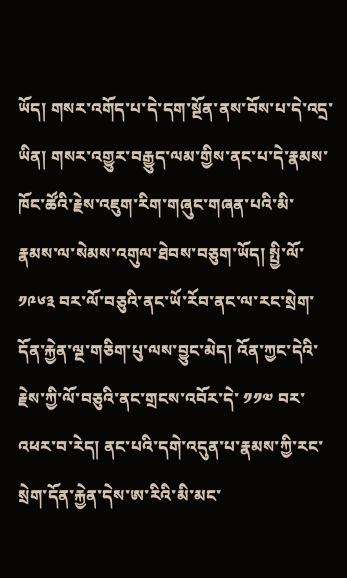ཡོད། གསར་འགོད་པ་དེ་དག་སྔོན་ནས་བོས་པ་དེ་འདྲ་ཡིན། གསར་འགྱུར་བརྒྱུད་ལམ་གྱིས་ནང་པ་དེ་རྣམས་ཁོང་ཚོའི་རྗེས་འཇུག་རིག་གཞུང་གཞན་པའི་མི་རྣམས་ལ་སེམས་འགུལ་ཐེབས་བཅུག་ཡོད། སྤྱི་ལོ་ ༡༩༦༣ བར་ལོ་བཅུའི་ནང་ཡོ་རོབ་ནང་ལ་རང་སྲེག་དོན་རྐྱེན་ལྔ་གཅིག་པུ་ལས་བྱུང་མེད། འོན་ཀྱང་དེའི་རྗེས་ཀྱི་ལོ་བཅུའི་ནང་གྲངས་འབོར་དེ་ ༡༡༧ བར་འཕར་བ་རེད། ནང་པའི་དགེ་འདུན་པ་རྣམས་ཀྱི་རང་སྲེག་དོན་རྐྱེན་དེས་ཨ་རིའི་མི་མང་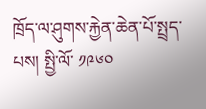ཁྲོད་ལ་ཤུགས་རྐྱེན་ཆེན་པོ་སྤྲད་པས། སྤྱི་ལོ་ ༡༩༦༠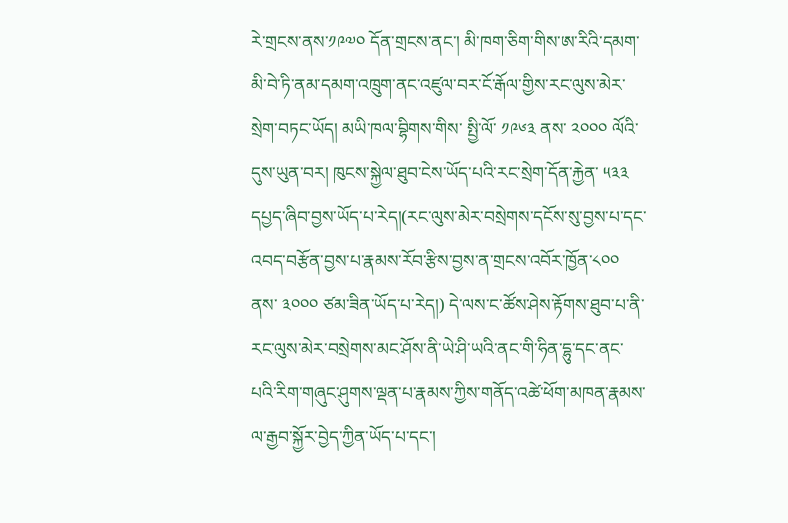རེ་གྲངས་ནས་༡༩༧༠ དོན་གྲངས་ནང་། མི་ཁག་ཅིག་གིས་ཨ་རིའི་དམག་མི་བེ་ཏི་ནམ་དམག་འཁྲུག་ནང་འཛུལ་བར་ངོ་རྒོལ་གྱིས་རང་ལུས་མེར་སྲེག་བཏང་ཡོད། མཡི་ཁལ་བྷིགས་གིས་ སྤྱི་ལོ་ ༡༩༦༣ ནས་ ༢༠༠༠ ལོའི་དུས་ཡུན་བར། ཁུངས་སྐྱེལ་ཐུབ་ངེས་ཡོད་པའི་རང་སྲེག་དོན་རྐྱེན་ ༥༣༣ དཔྱད་ཞིབ་བྱས་ཡོད་པ་རེད།(རང་ལུས་མེར་བསྲེགས་དངོས་སུ་བྱས་པ་དང་འབད་བརྩོན་བྱས་པ་རྣམས་རོབ་རྩིས་བྱས་ན་གྲངས་འབོར་ཁྱོན་༨༠༠ ནས་ ༣༠༠༠ ཙམ་ཟིན་ཡོད་པ་རེད།) དེ་ལས་ང་ཚོས་ཤེས་རྟོགས་ཐུབ་པ་ནི་རང་ལུས་མེར་བསྲེགས་མང་ཤོས་ནི་ཡེ་ཤི་ཡའི་ནང་གི་ཧིན་དྷུ་དང་ནང་པའི་རིག་གཞུང་ཤུགས་ལྡན་པ་རྣམས་ཀྱིས་གནོད་འཚེ་ཕོག་མཁན་རྣམས་ལ་རྒྱབ་སྐྱོར་བྱེད་ཀྱིན་ཡོད་པ་དང་།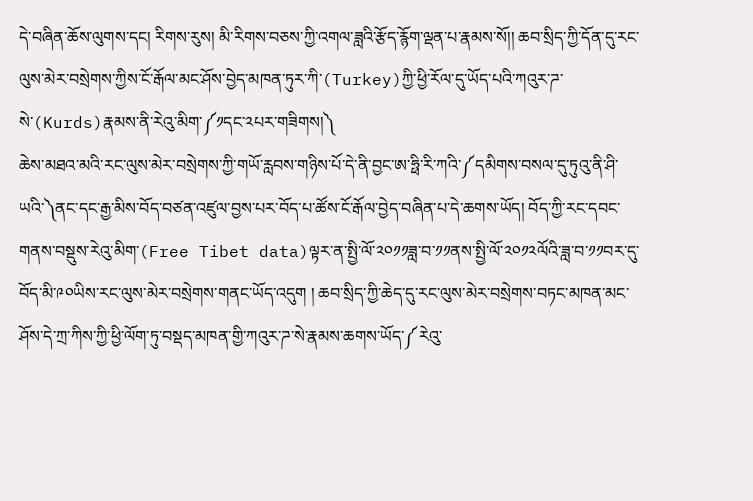དེ་བཞིན་ཆོས་ལུགས་དང། རིགས་རུས། མི་རིགས་བཅས་ཀྱི་འགལ་ཟླའི་རྩོད་རྙོག་ལྡན་པ་རྣམས་སོ།། ཆབ་སྲིད་ཀྱི་དོན་དུ་རང་ལུས་མེར་བསྲེགས་ཀྱིས་ངོ་རྒོལ་མང་ཤོས་བྱེད་མཁན་ཏུར་ཀི་(Turkey)ཀྱི་ཕྱི་རོལ་དུ་ཡོད་པའི་ཀའུར་ཌ་སེ་(Kurds)རྣམས་ནི་རེའུ་མིག་༼༡དང་༢པར་གཟིགས།༽
ཆེས་མཐའ་མའི་རང་ལུས་མེར་བསྲེགས་ཀྱི་གཡོ་རླབས་གཉིས་པོ་དེ་ནི་བྱང་ཨ་ཧྥི་རི་ཀའི་༼དམིགས་བསལ་དུ་ཏུའུ་ནི་ཤི་ཡའི་༽ནང་དང་རྒྱ་མིས་བོད་བཙན་འཛུལ་བྱས་པར་བོད་པ་ཚོས་ངོ་རྒོལ་བྱེད་བཞིན་པ་དེ་ཆགས་ཡོད། བོད་ཀྱི་རང་དབང་གནས་བསྡུས་རེའུ་མིག་(Free Tibet data)ལྟར་ན་སྤྱི་ལོ་༢༠༡༡ཟླ་བ་༡༡ནས་སྤྱི་ལོ་༢༠༡༢ལོའི་ཟླ་བ་༡༡བར་དུ་བོད་མི་༩༠ཡིས་རང་ལུས་མེར་བསྲེགས་གནང་ཡོད་འདུག ། ཆབ་སྲིད་ཀྱི་ཆེད་དུ་རང་ལུས་མེར་བསྲེགས་བཏང་མཁན་མང་ཤོས་དེ་ཀྲ་ཀིས་ཀྱི་ཕྱི་ལོག་ཏུ་བསྡད་མཁན་གྱི་ཀའུར་ཌ་སེ་རྣམས་ཆགས་ཡོད་༼རེའུ་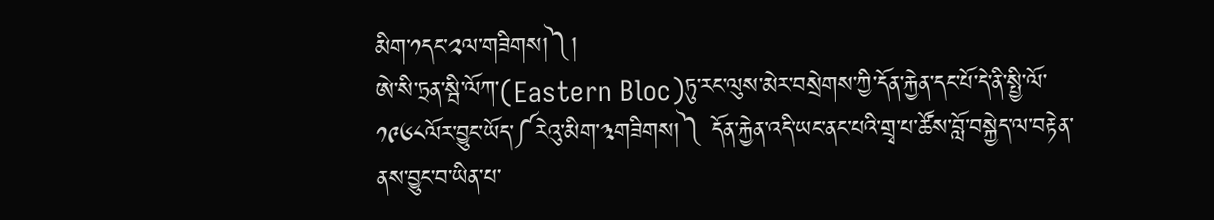མིག་༡དང་༢ལ་གཟིགས།༽།
ཨེ་སི་ཏྲན་སྦི་ལོཀ་(Eastern Bloc)ཏུ་རང་ལུས་མེར་བསྲེགས་ཀྱི་དོན་རྐྱེན་དང་པོ་དེ་ནི་སྤྱི་ལོ་༡༩༦༨ལོར་བྱུང་ཡོད་༼རེའུ་མིག་༣གཟིགས།༽ དོན་རྐྱེན་འདི་ཡང་ནང་པའི་གྲྭ་པ་ཚོས་བློ་བསྐྱེད་ལ་བརྟེན་ནས་བྱུང་བ་ཡིན་པ་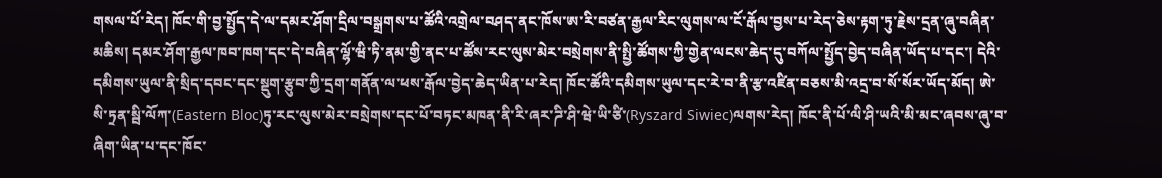གསལ་པོ་རེད། ཁོང་གི་བྱ་སྤྱོད་དེ་ལ་དམར་ཤོག་དྲིལ་བསྒྲགས་པ་ཚོའི་འགྲེལ་བཤད་ནང་ཁོས་ཨ་རི་བཙན་རྒྱལ་རིང་ལུགས་ལ་ངོ་རྒོལ་བྱས་པ་རེད་ཅེས་རྟག་ཏུ་རྗེས་དྲན་ཞུ་བཞིན་མཆིས། དམར་ཤོག་རྒྱལ་ཁབ་ཁག་དང་དེ་བཞིན་ལྷོ་ཝི་ཏི་ནམ་གྱི་ནང་པ་ཚོས་རང་ལུས་མེར་བསྲེགས་ནི་སྤྱི་ཚོགས་ཀྱི་གྱེན་ལངས་ཆེད་དུ་བཀོལ་སྤྱོད་བྱེད་བཞིན་ཡོད་པ་དང་། དེའི་དམིགས་ཡུལ་ནི་སྲིད་དབང་དང་སྡུག་རྩུབ་ཀྱི་དྲག་གནོན་ལ་ཕས་རྒོལ་བྱེད་ཆེད་ཡིན་པ་རེད། ཁོང་ཚོའི་དམིགས་ཡུལ་དང་རེ་བ་ནི་རྩ་འཛིན་བཅས་མི་འདྲ་བ་སོ་སོར་ཡོད་མོད། ཨེ་སི་ཏྲན་སྦི་ལོཀ་(Eastern Bloc)ཏུ་རང་ལུས་མེར་བསྲེགས་དང་པོ་བཏང་མཁན་ནི་རི་ཞར་ཌི་ཤི་ཝེ་ཡི་ཙི་(Ryszard Siwiec)ལགས་རེད། ཁོང་ནི་པོ་ལི་ཤི་ཡའི་མི་མང་ཞབས་ཞུ་བ་ཞིག་ཡིན་པ་དང་ཁོང་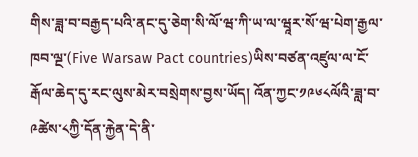གིས་ཟླ་བ་བརྒྱད་པའི་ནང་དུ་ཅེག་སི་ལོ་ཝ་ཀི་ཡ་ལ་ཝཱར་སོ་ཝ་པེག་རྒྱལ་ཁབ་ལྔ་(Five Warsaw Pact countries)ཡིས་བཙན་འཛུལ་ལ་ངོ་རྒོལ་ཆེད་དུ་རང་ལུས་མེར་བསྲེགས་བྱས་ཡོད། འོན་ཀྱང་༡༩༦༨ལོའི་ཟླ་བ་༩ཚེས་༨ཀྱི་དོན་རྐྱེན་དེ་ནི་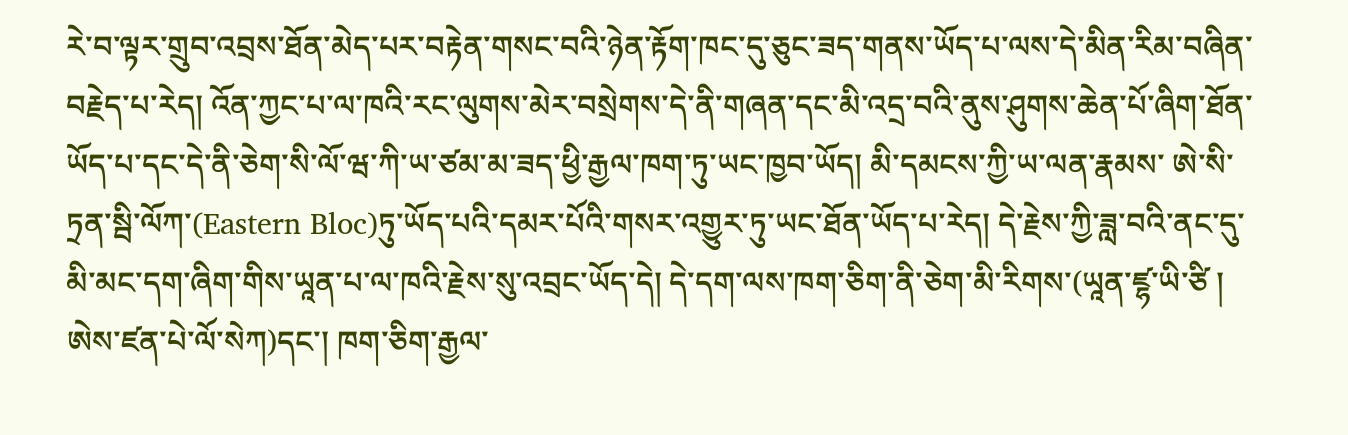རེ་བ་ལྟར་གྲུབ་འབྲས་ཐོན་མེད་པར་བརྟེན་གསང་བའི་ཉེན་རྟོག་ཁང་དུ་ཅུང་ཟད་གནས་ཡོད་པ་ལས་དེ་མིན་རིམ་བཞིན་བརྗེད་པ་རེད། འོན་ཀྱང་པ་ལ་ཁའི་རང་ལུགས་མེར་བསྲེགས་དེ་ནི་གཞན་དང་མི་འདྲ་བའི་ནུས་ཤུགས་ཆེན་པོ་ཞིག་ཐོན་ཡོད་པ་དང་དེ་ནི་ཅེག་སི་ལོ་ཝ་ཀི་ཡ་ཙམ་མ་ཟད་ཕྱི་རྒྱལ་ཁག་ཏུ་ཡང་ཁྱབ་ཡོད། མི་དམངས་ཀྱི་ཡ་ལན་རྣམས་ ཨེ་སི་ཏྲན་སྦི་ལོཀ་(Eastern Bloc)ཏུ་ཡོད་པའི་དམར་པོའི་གསར་འགྱུར་ཏུ་ཡང་ཐོན་ཡོད་པ་རེད། དེ་རྗེས་ཀྱི་ཟླ་བའི་ནང་དུ་མི་མང་དག་ཞིག་གིས་ཡཱན་པ་ལ་ཁའི་རྗེས་སུ་འབྲང་ཡོད་དེ། དེ་དག་ལས་ཁག་ཅིག་ནི་ཅེག་མི་རིགས་(ཡཱན་ཛྷ་ཡི་ཙི ། ཨེས་ཛན་པེ་ལོ་སེཀ)དང་། ཁག་ཅིག་རྒྱལ་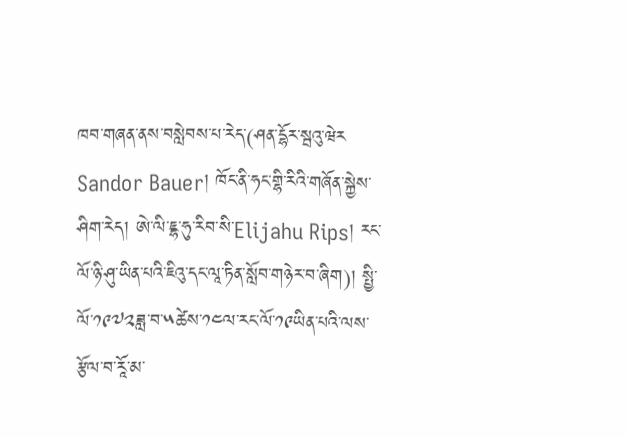ཁབ་གཞན་ནས་བསླེབས་པ་རེད་(ཤན་དྷོར་སྦའུ་ཝེར Sandor Bauer། ཁོང་ནི་ཧང་གྷི་རིའི་གཞོན་སྐྱེས་ཤིག་རེད། ཨེ་ལི་ཇྷ་ཧུ་རིབ་སི་Elijahu Rips། རང་ལོ་ཉི་ཤུ་ཡིན་པའི་ཇིའུ་དང་ལཱ་ཏིན་སློབ་གཉེར་བ་ཞིག)། སྤྱི་ལོ་༡༩༧༢ཟླ་བ་༥ཚེས་༡༤ལ་རང་ལོ་༡༩ཡིན་པའི་ལས་རྩོལ་བ་རཱོ་མ་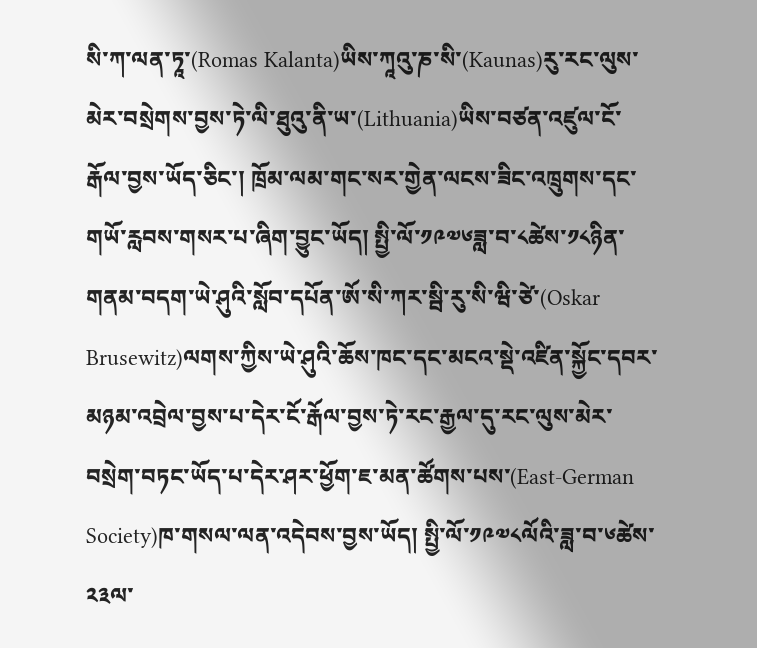སི་ཀ་ལན་ཏཱ་(Romas Kalanta)ཡིས་ཀཱའུ་ཎ་སི་(Kaunas)རུ་རང་ལུས་མེར་བསྲེགས་བྱས་ཏེ་ལི་ཐུའུ་ནི་ཡ་(Lithuania)ཡིས་བཙན་འཛུལ་ངོ་རྒོལ་བྱས་ཡོད་ཅིང་། ཁྲོམ་ལམ་གང་སར་གྱེན་ལངས་ཟིང་འཁྲུགས་དང་གཡོ་རླབས་གསར་པ་ཞིག་བྱུང་ཡོད། སྤྱི་ལོ་༡༩༧༦ཟླ་བ་༨ཚེས་༡༨ཉིན་གནམ་བདག་ཡེ་ཤུའི་སློབ་དཔོན་ཨོ་སི་ཀར་སྦི་རུ་སི་ཝི་ཙེ་(Oskar Brusewitz)ལགས་ཀྱིས་ཡེ་ཤུའི་ཆོས་ཁང་དང་མངའ་སྡེ་འཛིན་སྐྱོང་དབར་མཉམ་འབྲེལ་བྱས་པ་དེར་ངོ་རྒོལ་བྱས་ཏེ་རང་རྒྱལ་དུ་རང་ལུས་མེར་བསྲེག་བཏང་ཡོད་པ་དེར་ཤར་ཕྱོག་ཇ་མན་ཚོགས་པས་(East-German Society)ཁ་གསལ་ལན་འདེབས་བྱས་ཡོད། སྤྱི་ལོ་༡༩༧༨ལོའི་ཟླ་བ་༦ཚེས་༢༣ལ་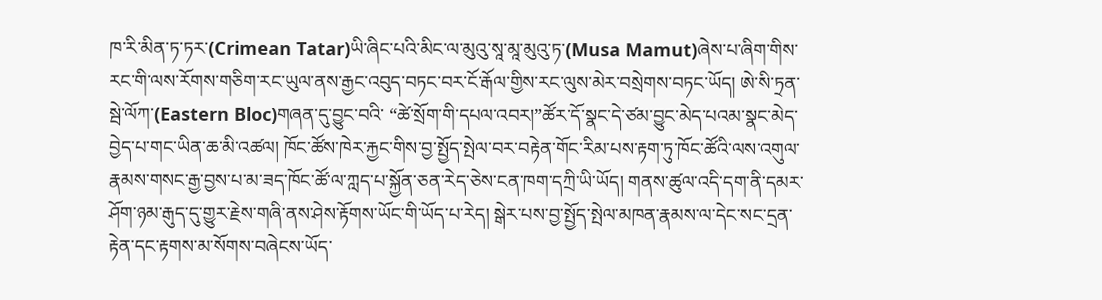ཁ་རི་མིན་ཏ་ཏར་(Crimean Tatar)ཡི་ཞིང་པའི་མིང་ལ་མུའུ་སཱ་མཱ་མུའུ་ཏ་(Musa Mamut)ཞེས་པ་ཞིག་གིས་རང་གི་ལས་རོགས་གཅིག་རང་ཡུལ་ནས་རྒྱང་འབུད་བཏང་བར་ངོ་རྒོལ་གྱིས་རང་ལུས་མེར་བསྲེགས་བཏང་ཡོད། ཨེ་སི་ཏྲན་སྦེ་ལོཀ་(Eastern Bloc)གཞན་དུ་བྱུང་བའི་ “ཚེ་སྲོག་གི་དཔལ་འབར།”ཚོར་དོ་སྣང་དེ་ཙམ་བྱུང་མེད་པའམ་སྣང་མེད་བྱེད་པ་གང་ཡིན་ཆ་མི་འཚལ། ཁོང་ཚོས་ཁེར་རྐྱང་གིས་བྱ་སྤྱོད་སྤེལ་བར་བརྟེན་གོང་རིམ་པས་རྟག་ཏུ་ཁོང་ཚོའི་ལས་འགུལ་རྣམས་གསང་རྒྱ་བྱས་པ་མ་ཟད་ཁོང་ཚོ་ལ་ཀླད་པ་སྐྱོན་ཅན་རེད་ཅེས་ངན་ཁག་དཀྲི་ཡི་ཡོད། གནས་ཚུལ་འདི་དག་ནི་དམར་ཤོག་ཉམ་རྒུད་དུ་གྱུར་རྗེས་གཞི་ནས་ཤེས་རྟོགས་ཡོང་གི་ཡོད་པ་རེད། སྒེར་པས་བྱ་སྤྱོད་སྤེལ་མཁན་རྣམས་ལ་དེང་སང་དྲན་རྟེན་དང་རྟགས་མ་སོགས་བཞེངས་ཡོད་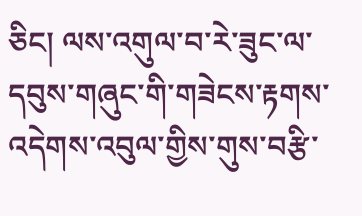ཅིང། ལས་འགུལ་བ་རེ་ཟུང་ལ་དབུས་གཞུང་གི་གཟེངས་རྟགས་འདེགས་འབུལ་གྱིས་གུས་བརྩི་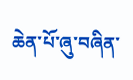ཆེན་པོ་ཞུ་བཞིན་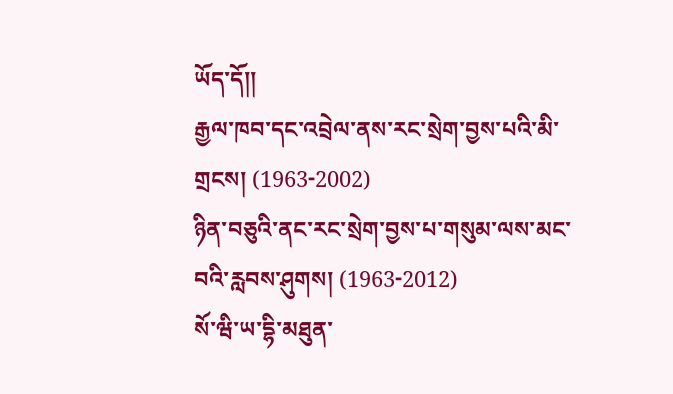ཡོད་དོ།།
རྒྱལ་ཁབ་དང་འབྲེལ་ནས་རང་སྲེག་བྱས་པའི་མི་གྲངས། (1963-2002)
ཉིན་བཅུའི་ནང་རང་སྲེག་བྱས་པ་གསུམ་ལས་མང་བའི་རླབས་ཤུགས། (1963-2012)
སོ་ཝི་ཡ་དྷི་མཐུན་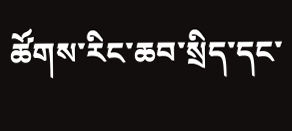ཚོགས་རིང་ཆབ་སྲིད་དང་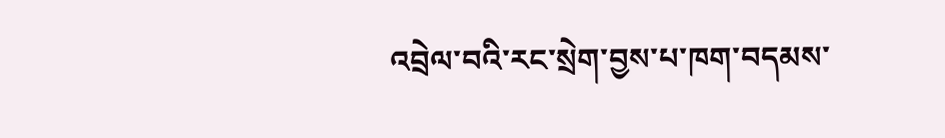འབྲེལ་བའི་རང་སྲེག་བྱས་པ་ཁག་བདམས་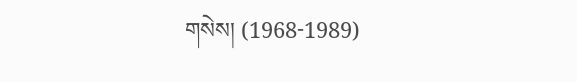གསེས། (1968-1989)